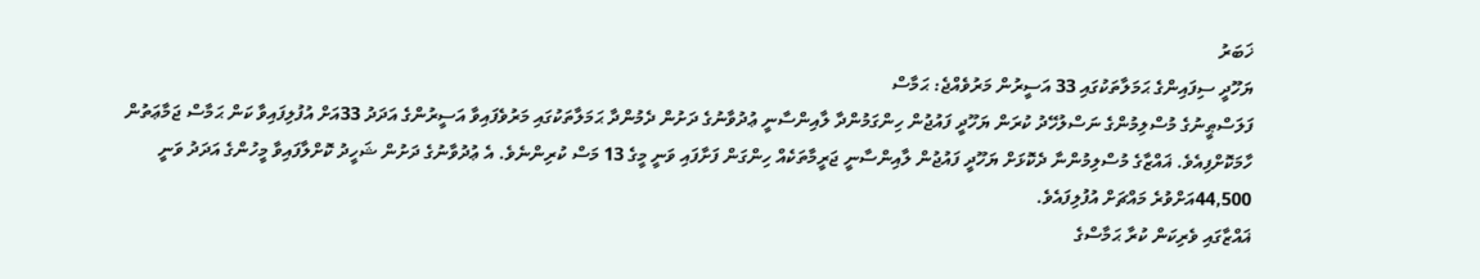ޚަބަރު
ޔަހޫދީ ސިފައިންގެ ޙަމަލާތަކުގައި 33 އަސީރުން މަރުވެއްޖެ: ޙަމާސް
ފަލަސްޠީނުގެ މުސްލިމުންގެ ނަސްލުހޭދު ކުރަން ޔަހޫދީ ފައުޖުން ހިންގަމުންދާ ލާއިންސާނީ ޢުދުވާނުގެ ދަށުން ދެމުންދާ ޙަމަލާތަކުގައި މަރުވެފައިވާ އަސީރުންގެ އަދަދު 33އަށް އުފުލިފައިވާ ކަން ޙަމާސް ޖަމާޢަތުން ހާމަކޮށްފިއެވެ. ޣައްޒާގެ މުސްލިމުންނާ ދެކޮޅަށް ޔަހޫދީ ފައުޖުން ލާއިންސާނީ ޖަރީމާތަކެއް ހިންގަން ފަށާފައި ވަނީ މީގެ 13 މަސް ކުރިންނެވެ. އެ ޢުދުވާނުގެ ދަށުން ޝަހީދު ކޮށްލާފައިވާ މީހުންގެ އަދަދު ވަނީ 44,500އަށްވުރެ މައްޗަށް އުފުލިފައެވެ.
ޣައްޒާގައި ވެރިކަން ކުރާ ޙަމާސްގެ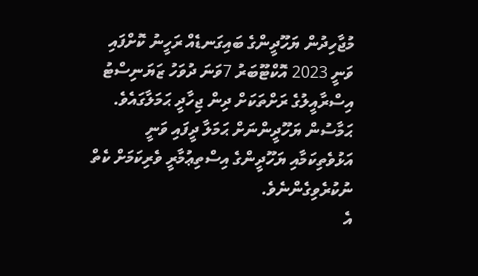މުޖާހިދުން ޔަހޫދީންގެ ބައިގަނޑެއް ރަހީނު ކޮށްފައި ވަނީ 2023 އޮކްޓޫބަރު 7ވަނަ ދުވަހު ޒަޔަނިސްޓު އިސްރާއީލުގެ ރަށްތަކަށް ދިން ޖިހާދީ ޙަމަލާގައެވެ. ޙަމާސުން ޔަހޫދީންނަށް ޙަމަލާ ދީފައި ވަނީ އަޅުވެތިކަމާއި ޔަހޫދީންގެ އިސްތިޢުމާރީ ވެރިކަމަށް ކެތް ނުކުރެވިގެންނެވެ.
އެ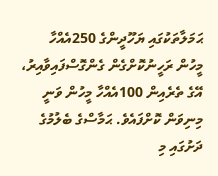ޙަމަލާތަކުގައި ޔަހޫދީންގެ 250އެއްހާ މީހުން ރަހީނުކޮށްގެން ގެންގޮސްފައިވާއިރު، އޭގެ ތެރެއިން 100އެއްހާ މީހުން ވަނީ މިނިވަން ކޮށްފައެވެ. ޙަމާސްގެ ބެލުމުގެ ދަށުގައި މި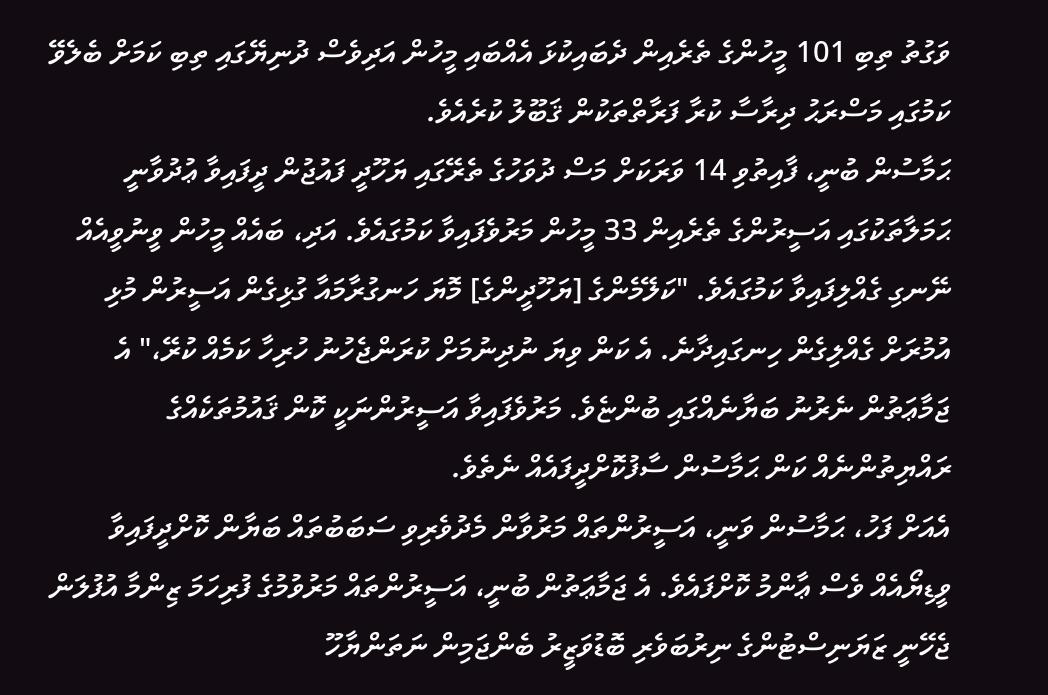ވަގުތު ތިބި 101 މީހުންގެ ތެރެއިން ދެބައިކުޅަ އެއްބައި މީހުން އަދިވެސް ދުނިޔޭގައި ތިބި ކަމަށް ބެލެވޭ ކަމުގައި މަސްރަޙު ދިރާސާ ކުރާ ފަރާތްތަކުން ޤަބޫލު ކުރެއެވެ.
ޙަމާސުން ބުނީ، ފާއިތުވި 14 ވަރަކަށް މަސް ދުވަހުގެ ތެރޭގައި ޔަހޫދީ ފައުޖުން ދީފައިވާ ޢުދުވާނީ ޙަމަލާތަކުގައި އަސީރުންގެ ތެރެއިން 33 މީހުން މަރުވެފައިވާ ކަމުގައެވެ. އަދި، ބައެއް މީހުން ވީނުވީއެއް ނޭނގި ގެއްލިފައިވާ ކަމުގައެވެ. "ކަލޭމެންގެ [ޔަހޫދީންގެ] މޮޔަ ހަނގުރާމައާ ގުޅިގެން އަސީރުން މުޅި އުމުރަށް ގެއްލިގެން ހިނގައިދާނެ. އެ ކަން ވިޔަ ނުދިނުމަށް ކުރަންޖެހުނު ހުރިހާ ކަމެއް ކުރޭ،" އެ ޖަމާޢަތުން ނެރުނު ބަޔާނެއްގައި ބުންޏެވެ. މަރުވެފައިވާ އަސީރުންނަކީ ކޮން ޤައުމުތަކެއްގެ ރައްޔިތުންނެއް ކަން ޙަމާސުން ސާފުކޮށްދީފައެއް ނެތެވެ.
އެއަށް ފަހު، ޙަމާސުން ވަނީ، އަސީރުންތައް މަރުވާން މެދުވެރިވި ސަބަބުތައް ބަޔާން ކޮށްދީފައިވާ ވީޑިޔޯއެއް ވެސް ޢާންމު ކޮށްފައެވެ. އެ ޖަމާޢަތުން ބުނީ، އަސީރުންތައް މަރުވުމުގެ ފުރިހަމަ ޒިންމާ އުފުލަން ޖެހޭނީ ޒަޔަނިސްޓުންގެ ނިރުބަވެރި ބޮޑުވަޒީރު ބެންޖަމިން ނަތަންޔާހޫ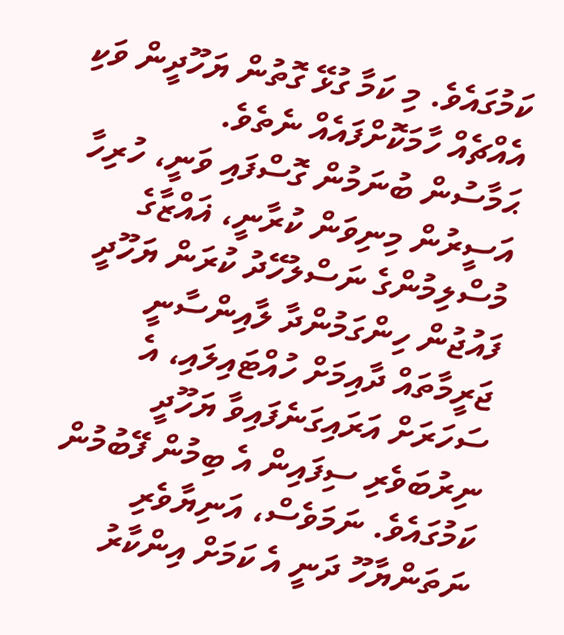ކަމުގައެވެ. މި ކަމާ ގުޅޭ ގޮތުން ޔަހޫދީން ވަކި އެއްޗެއް ހާމަކޮށްފައެއް ނެތެވެ.
ޙަމާސުން ބުނަމުން ގޮސްފައި ވަނީ، ހުރިހާ އަސީރުން މިނިވަން ކުރާނީ، ޣައްޒާގެ މުސްލިމުންގެ ނަސްލުހޭދު ކުރަން ޔަހޫދީ ފައުޖުން ހިންގަމުންދާ ލާއިންސާނީ ޖަރީމާތައް ދާއިމަށް ހުއްޓައިލައި، އެ ސަހަރަށް އަރައިގަނެފައިވާ ޔަހޫދީ ނިރުބަވެރި ސިފައިން އެ ބިމުން ފޭބުމުން ކަމުގައެވެ. ނަމަވެސް، އަނިޔާވެރި ނަތަންޔާހޫ ދަނީ އެ ކަމަށް އިންކާރު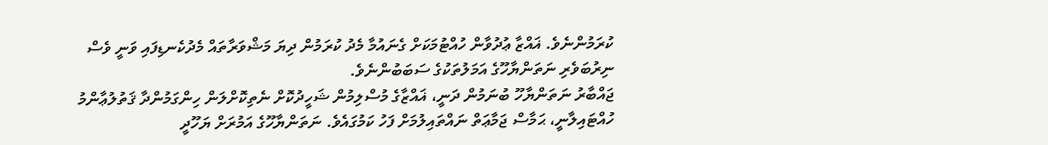ކުރަމުންނެވެ. ޣައްޒާ ޢުދުވާން ހުއްޓުމަކަށް ގެނައުމާ މެދު ކުރަމުން ދިޔަ މަޝްވަރާތައް މެދުކެނޑިފައި ވަނީ ވެސް ނިރުބަވެރި ނަތަންޔާހޫގެ އަމަލުތަކުގެ ސަބަބުންނެވެ.
ޖައްބާރު ނަތަންޔާހޫ ބުނަމުން ދަނީ، ޣައްޒާގެ މުސްލިމުން ޝަހީދުކޮށް ނެތިކޮށްލަން ހިންގަމުންދާ ޤަތުލުޢާންމު ހުއްޓައިލާނީ، ޙަމާސް ޖަމާޢަތް ނައްތައިލުމަށް ފަހު ކަމުގައެވެ. ނަތަންޔާހޫގެ އަމުރަށް ޔަހޫދީ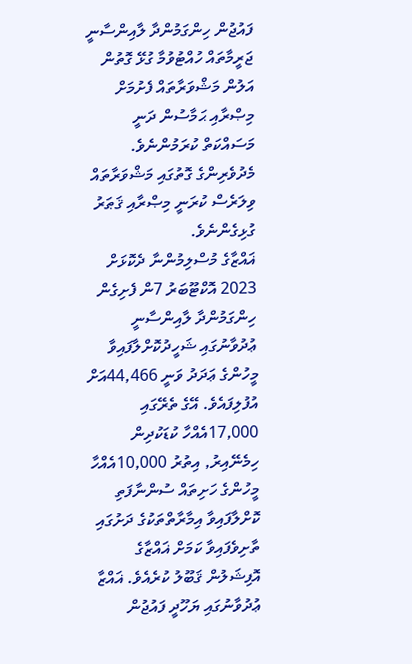ފައުޖުން ހިންގަމުންދާ ލާއިންސާނީ ޖަރީމާތައް ހުއްޓުވުމާ ގުޅޭ ގޮތުން އަލުން މަޝްވަރާތައް ފެށުމަށް މިޞްރާއި ޙަމާސުން ދަނީ މަސައްކަތް ކުރަމުންނެވެ. މެދުވެރިންގެ ގޮތުގައި މަޝްވަރާތައް ވިލަރެސް ކުރަނީ މިޞްރާއި ޤަޠަރު ގުޅިގެންނެވެ.
ޣައްޒާގެ މުސްލިމުންނާ ދެކޮޅަށް 2023 އޮކްޓޫބަރު 7ން ފެށިގެން ހިންގަމުންދާ ލާއިންސާނީ ޢުދުވާނުގައި ޝަހީދުކޮށްލާފައިވާ މީހުންގެ ޢަދަދު ވަނީ 44,466އަށް އުފުލިފައެވެ. އޭގެ ތެރޭގައި 17,000އެއްހާ ކުޑަކުދިން ހިމެނޭއިރު, އިތުރު 10,000އެއްހާ މީހުންގެ ހަށިތައް ސުންނާފަތި ކޮށްލާފައިވާ އިމާރާތްތަކުގެ ދަށުގައި ތާށިވެފައިވާ ކަމަށް ޣައްޒާގެ އޮފިޝަލުން ޤަބޫލު ކުރެއެވެ. ޣައްޒާ ޢުދުވާނުގައި ޔަހޫދީ ފައުޖުން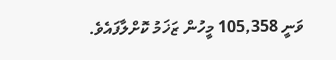ވަނީ 105,358 މީހުން ޒަޚަމު ކޮށްލާފައެވެ.